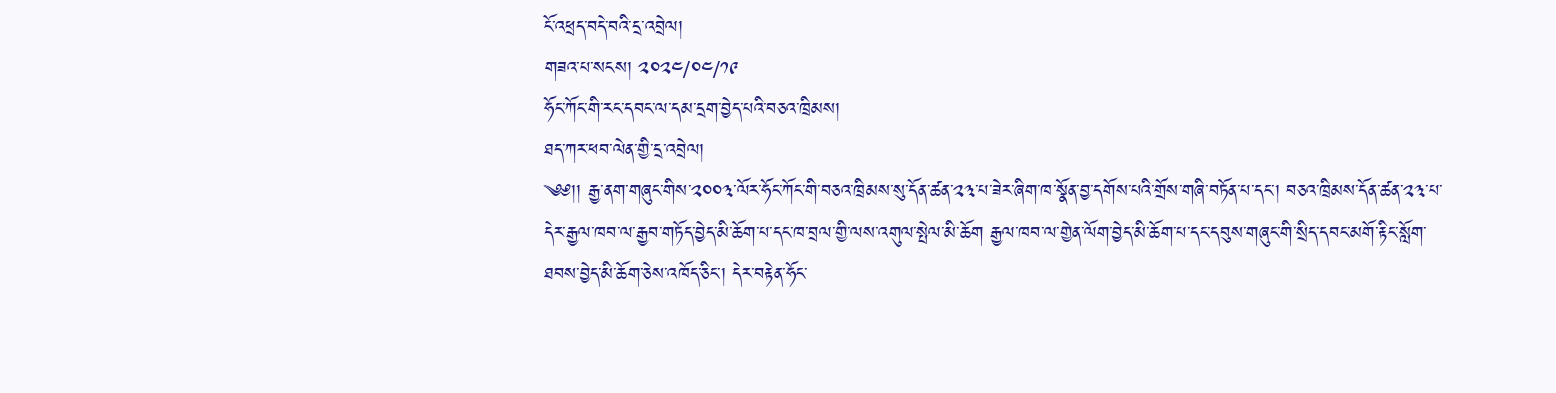ངོ་འཕྲད་བདེ་བའི་དྲ་འབྲེལ།
གཟའ་པ་སངས། ༢༠༢༤/༠༤/༡༩
ཧོང་ཀོང་གི་རང་དབང་ལ་དམ་དྲག་བྱེད་པའི་བཅའ་ཁྲིམས།
ཐད་ཀར་ཕབ་ལེན་གྱི་དྲ་འབྲེལ།
༄༅།། རྒྱ་ནག་གཞུང་གིས་༢༠༠༣་ལོར་ཧོང་ཀོང་གི་བཅའ་ཁྲིམས་སུ་དོན་ཚན་༢༣་པ་ཟེར་ཞིག་ཁ་སྣོན་བྱ་དགོས་པའི་གྲོས་གཞི་བཏོན་པ་དང་། བཅའ་ཁྲིམས་དོན་ཚན་༢༣་པ་དེར་རྒྱལ་ཁབ་ལ་རྒྱབ་གཏོད་བྱེད་མི་ཆོག་པ་དང་ཁ་བྲལ་གྱི་ལས་འགུལ་སྤེལ་མི་ཆོག རྒྱལ་ཁབ་ལ་གྱེན་ལོག་བྱེད་མི་ཆོག་པ་དང་དབུས་གཞུང་གི་སྲིད་དབང་མགོ་རྟིང་སློག་ཐབས་བྱེད་མི་ཆོག་ཅེས་འཁོད་ཅིང་། དེར་བརྟེན་ཧོང་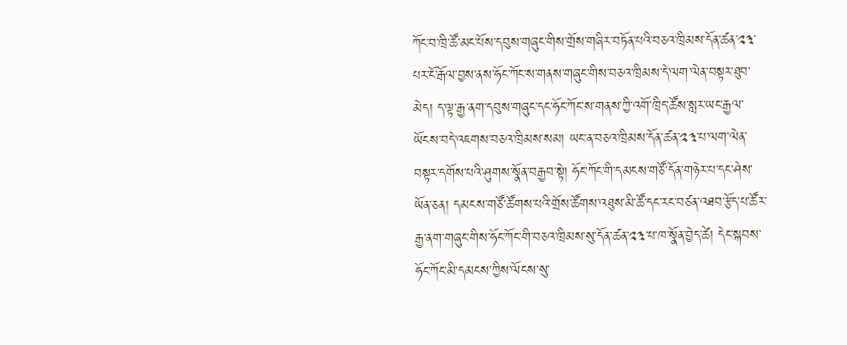ཀོང་བ་ཁྲི་ཚོ་མང་པོས་དབུས་གཞུང་གིས་གྲོས་གཞིར་བཏོན་པའི་བཅའ་ཁྲིམས་དོན་ཚན་༢༣་པར་ངོ་རྒོལ་བྱས་ནས་ཧོང་ཀོང་ས་གནས་གཞུང་གིས་བཅའ་ཁྲིམས་དེ་ལག་ལེན་བསྟར་ཐུབ་མེད། ད་ལྟ་རྒྱ་ནག་དབུས་གཞུང་དང་ཧོང་ཀོང་ས་གནས་ཀྱི་འགོ་ཁྲིད་ཚོས་སླར་ཡང་རྒྱལ་ཡོངས་བདེ་འཇགས་བཅའ་ཁྲིམས་སམ། ཡང་ན་བཅའ་ཁྲིམས་དོན་ཚན་༢༣་པ་ལག་ལེན་བསྟར་དགོས་པའི་ཤུགས་སྣོན་བརྒྱབ་སྟེ། ཧོང་ཀོང་གི་དམངས་གཙོ་དོན་གཉེར་པ་དང་ཤེས་ཡོན་ཅན། དམངས་གཙོ་ཚོགས་པའི་གྲོས་ཚོགས་འཐུས་མི་ཚོ་དང་རང་བཙན་འཐབ་རྩོད་པ་ཚོར་རྒྱ་ནག་གཞུང་གིས་ཧོང་ཀོང་གི་བཅའ་ཁྲིམས་སུ་དོན་ཚན་༢༣་པ་ཁ་སྣོན་བྱེད་ཚེ། དེང་སྐབས་ཧོང་ཀོང་མི་དམངས་ཀྱིས་ལོངས་སུ་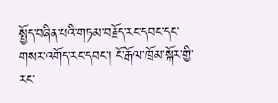སྤྱོད་བཞིན་པའི་གཏམ་བརྗོད་རང་དབང་དང་གསར་འགོད་རང་དབང་། ངོ་རྒོལ་ཁྲོམ་སྐོར་གྱི་རང་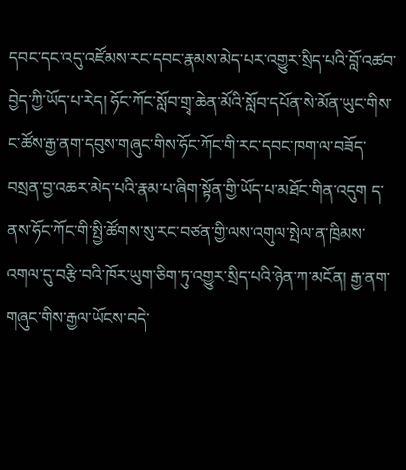དབང་དང་འདུ་འཛོམས་རང་དབང་རྣམས་མེད་པར་འགྱུར་སྲིད་པའི་བློ་འཚབ་བྱེད་ཀྱི་ཡོད་པ་རེད། ཧོང་ཀོང་སློབ་གྲྭ་ཆེན་མོའི་སློབ་དཔོན་སེ་མོན་ཡུང་གིས་ང་ཚོས་རྒྱ་ནག་དབུས་གཞུང་གིས་ཧོང་ཀོང་གི་རང་དབང་ཁག་ལ་བཟོད་བསྲན་བྱ་འཆར་མེད་པའི་རྣམ་པ་ཞིག་སྟོན་གྱི་ཡོད་པ་མཐོང་གིན་འདུག ད་ནས་ཧོང་ཀོང་གི་སྤྱི་ཚོགས་སུ་རང་བཙན་གྱི་ལས་འགུལ་སྤེལ་ན་ཁྲིམས་འགལ་དུ་བརྩི་བའི་ཁོར་ཡུག་ཅིག་ཏུ་འགྱུར་སྲིད་པའི་ཉེན་ཀ་མངོན། རྒྱ་ནག་གཞུང་གིས་རྒྱལ་ཡོངས་བདེ་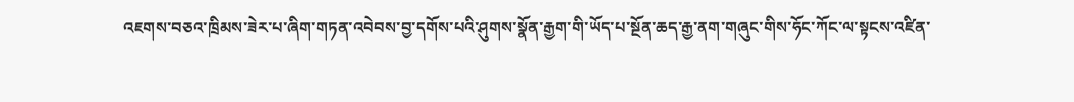འཇགས་བཅའ་ཁྲིམས་ཟེར་པ་ཞིག་གཏན་འབེབས་བྱ་དགོས་པའི་ཤུགས་སྣོན་རྒྱག་གི་ཡོད་པ་སྔོན་ཆད་རྒྱ་ནག་གཞུང་གིས་ཧོང་ཀོང་ལ་སྟངས་འཛིན་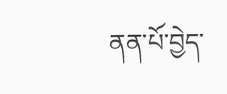ནན་པོ་བྱེད་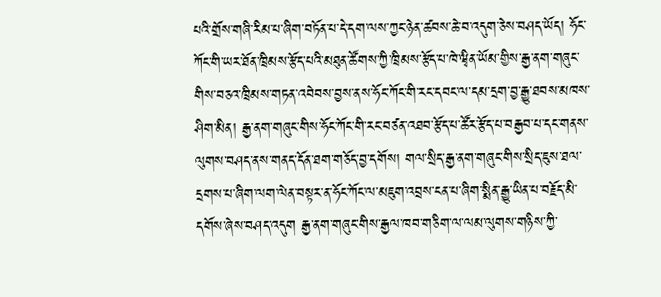པའི་གྲོས་གཞི་རིམ་པ་ཞིག་བཏོན་པ་དེ་དག་ལས་ཀྱང་ཉེན་ཚབས་ཆེ་བ་འདུག་ཅེས་བཤད་ཡོད། ཧོང་ཀོང་གི་ཡར་ཐོན་ཁྲིམས་རྩོད་པའི་མཐུན་ཚོགས་ཀྱི་ཁྲིམས་རྩོད་པ་ཁེ་ཝྭིན་ཡོམ་གྱིས་རྒྱ་ནག་གཞུང་གིས་བཅའ་ཁྲིམས་གཏན་འབེབས་བྱས་ནས་ཧོང་ཀོང་གི་རང་དབང་ལ་དམ་དྲག་བྱ་རྒྱུ་ཐབས་མཁས་ཤིག་མིན། རྒྱ་ནག་གཞུང་གིས་ཧོང་ཀོང་གི་རང་བཙན་འཐབ་རྩོད་པ་ཚོར་རྩོད་པ་བརྒྱབ་པ་དང་གནས་ལུགས་བཤད་ནས་གནད་དོན་ཐག་གཅོད་བྱ་དགོས། གལ་སྲིད་རྒྱ་ནག་གཞུང་གིས་སྲིད་ཇུས་ཐལ་དྲགས་པ་ཞིག་ལག་ལེན་བསྟར་ན་ཧོང་ཀོང་ལ་མཇུག་འབྲས་ངན་པ་ཞིག་སྨིན་རྒྱུ་ཡིན་པ་བརྗོད་མི་དགོས་ཞེས་བཤད་འདུག རྒྱ་ནག་གཞུང་གིས་རྒྱལ་ཁབ་གཅིག་ལ་ལམ་ལུགས་གཉིས་ཀྱི་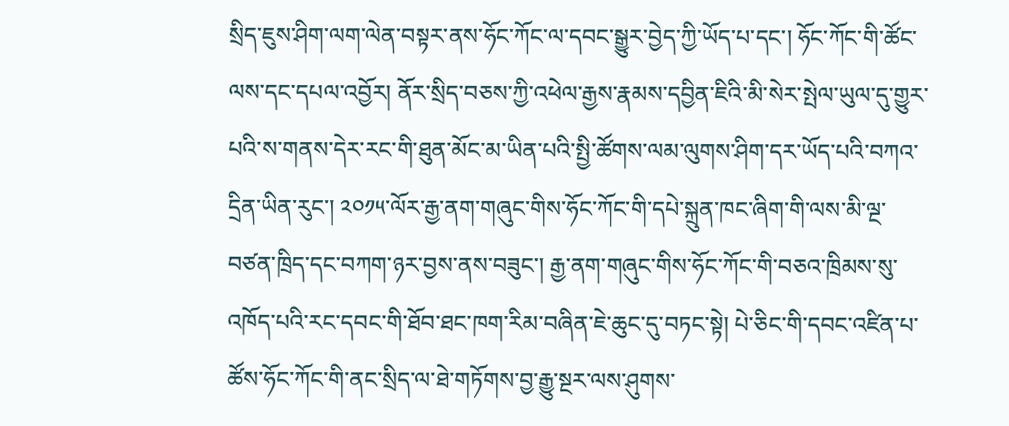སྲིད་ཇུས་ཤིག་ལག་ལེན་བསྟར་ནས་ཧོང་ཀོང་ལ་དབང་སྒྱུར་བྱེད་ཀྱི་ཡོད་པ་དང་། ཧོང་ཀོང་གི་ཚོང་ལས་དང་དཔལ་འབྱོར། ནོར་སྲིད་བཅས་ཀྱི་འཕེལ་རྒྱས་རྣམས་དབྱིན་ཇིའི་མི་སེར་སྤེལ་ཡུལ་དུ་གྱུར་པའི་ས་གནས་དེར་རང་གི་ཐུན་མོང་མ་ཡིན་པའི་སྤྱི་ཚོགས་ལམ་ལུགས་ཤིག་དར་ཡོད་པའི་བཀའ་དྲིན་ཡིན་རུང་། ༢༠༡༥་ལོར་རྒྱ་ནག་གཞུང་གིས་ཧོང་ཀོང་གི་དཔེ་སྐྲུན་ཁང་ཞིག་གི་ལས་མི་ལྔ་བཙན་ཁྲིད་དང་བཀག་ཉར་བྱས་ནས་བཟུང་། རྒྱ་ནག་གཞུང་གིས་ཧོང་ཀོང་གི་བཅའ་ཁྲིམས་སུ་འཁོད་པའི་རང་དབང་གི་ཐོབ་ཐང་ཁག་རིམ་བཞིན་ཇེ་ཆུང་དུ་བཏང་སྟེ། པེ་ཅིང་གི་དབང་འཛིན་པ་ཚོས་ཧོང་ཀོང་གི་ནང་སྲིད་ལ་ཐེ་གཏོགས་བྱ་རྒྱུ་སྔར་ལས་ཤུགས་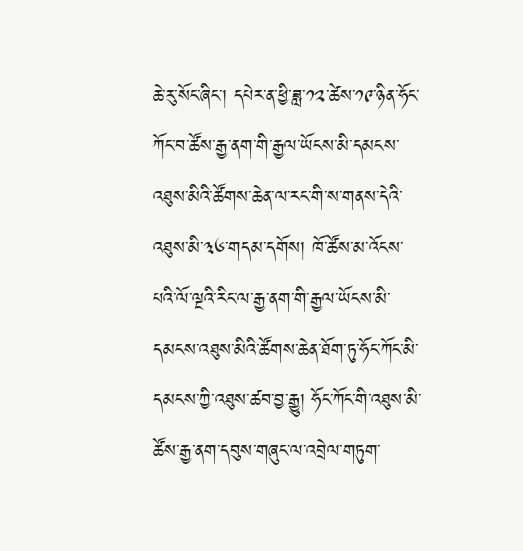ཆེ་རུ་སོང་ཞིང་། དཔེར་ན་ཕྱི་ཟླ་༡༢་ཚེས་༡༩་ཉིན་ཧོང་ཀོང་བ་ཚོས་རྒྱ་ནག་གི་རྒྱལ་ཡོངས་མི་དམངས་འཐུས་མིའི་ཚོགས་ཆེན་ལ་རང་གི་ས་གནས་དེའི་འཐུས་མི་༣༦་གདམ་དགོས། ཁོ་ཚོས་མ་འོངས་པའི་ལོ་ལྔའི་རིང་ལ་རྒྱ་ནག་གི་རྒྱལ་ཡོངས་མི་དམངས་འཐུས་མིའི་ཚོགས་ཆེན་ཐོག་ཏུ་ཧོང་ཀོང་མི་དམངས་ཀྱི་འཐུས་ཚབ་བྱ་རྒྱུ། ཧོང་ཀོང་གི་འཐུས་མི་ཚོས་རྒྱ་ནག་དབུས་གཞུང་ལ་འབྲེལ་གཏུག་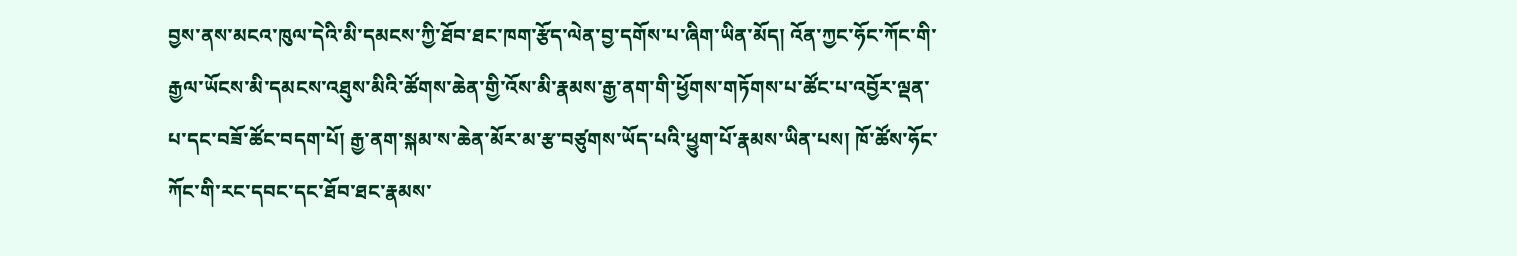བྱས་ནས་མངའ་ཁུལ་དེའི་མི་དམངས་ཀྱི་ཐོབ་ཐང་ཁག་རྩོད་ལེན་བྱ་དགོས་པ་ཞིག་ཡིན་མོད། འོན་ཀྱང་ཧོང་ཀོང་གི་རྒྱལ་ཡོངས་མི་དམངས་འཐུས་མིའི་ཚོགས་ཆེན་གྱི་འོས་མི་རྣམས་རྒྱ་ནག་གི་ཕྱོགས་གཏོགས་པ་ཚོང་པ་འབྱོར་ལྡན་པ་དང་བཟོ་ཚོང་བདག་པོ། རྒྱ་ནག་སྐམ་ས་ཆེན་མོར་མ་རྩ་བཙུགས་ཡོད་པའི་ཕྱུག་པོ་རྣམས་ཡིན་པས། ཁོ་ཚོས་ཧོང་ཀོང་གི་རང་དབང་དང་ཐོབ་ཐང་རྣམས་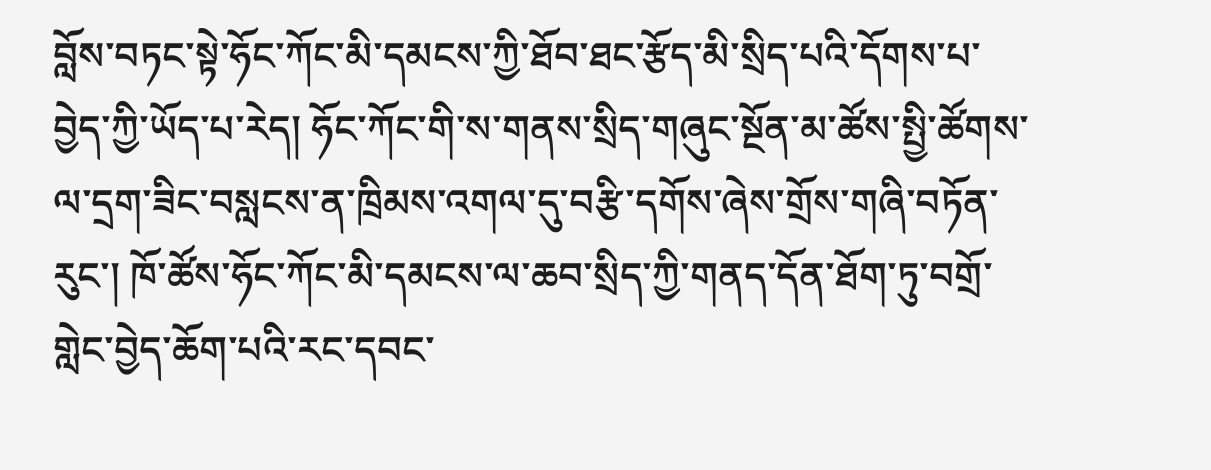བློས་བཏང་སྟེ་ཧོང་ཀོང་མི་དམངས་ཀྱི་ཐོབ་ཐང་རྩོད་མི་སྲིད་པའི་དོགས་པ་བྱེད་ཀྱི་ཡོད་པ་རེད། ཧོང་ཀོང་གི་ས་གནས་སྲིད་གཞུང་སྔོན་མ་ཚོས་སྤྱི་ཚོགས་ལ་དྲག་ཟིང་བསླངས་ན་ཁྲིམས་འགལ་དུ་བརྩི་དགོས་ཞེས་གྲོས་གཞི་བཏོན་རུང་། ཁོ་ཚོས་ཧོང་ཀོང་མི་དམངས་ལ་ཆབ་སྲིད་ཀྱི་གནད་དོན་ཐོག་ཏུ་བགྲོ་གླེང་བྱེད་ཆོག་པའི་རང་དབང་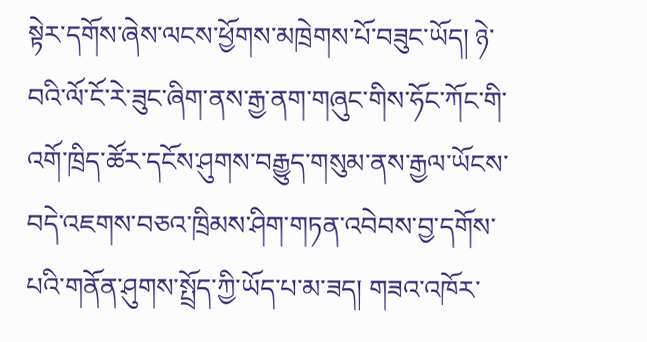སྟེར་དགོས་ཞེས་ལངས་ཕྱོགས་མཁྲེགས་པོ་བཟུང་ཡོད། ཉེ་བའི་ལོ་ངོ་རེ་ཟུང་ཞིག་ནས་རྒྱ་ནག་གཞུང་གིས་ཧོང་ཀོང་གི་འགོ་ཁྲིད་ཚོར་དངོས་ཤུགས་བརྒྱུད་གསུམ་ནས་རྒྱལ་ཡོངས་བདེ་འཇགས་བཅའ་ཁྲིམས་ཤིག་གཏན་འབེབས་བྱ་དགོས་པའི་གནོན་ཤུགས་སྤྲོད་ཀྱི་ཡོད་པ་མ་ཟད། གཟའ་འཁོར་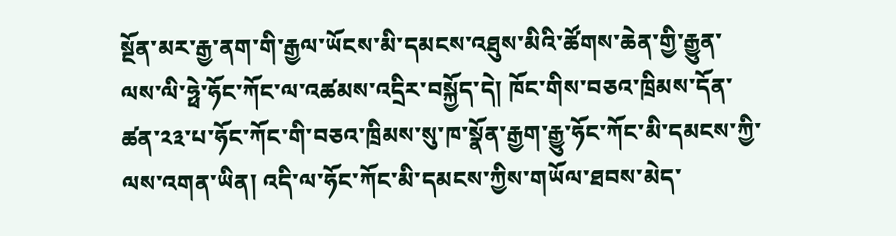སྔོན་མར་རྒྱ་ནག་གི་རྒྱལ་ཡོངས་མི་དམངས་འཐུས་མིའི་ཚོགས་ཆེན་གྱི་རྒྱུན་ལས་ལི་ཧྥེ་ཧོང་ཀོང་ལ་འཚམས་འདྲིར་བསྐྱོད་དེ། ཁོང་གིས་བཅའ་ཁྲིམས་དོན་ཚན་༢༣་པ་ཧོང་ཀོང་གི་བཅའ་ཁྲིམས་སུ་ཁ་སྣོན་རྒྱག་རྒྱུ་ཧོང་ཀོང་མི་དམངས་ཀྱི་ལས་འགན་ཡིན། འདི་ལ་ཧོང་ཀོང་མི་དམངས་ཀྱིས་གཡོལ་ཐབས་མེད་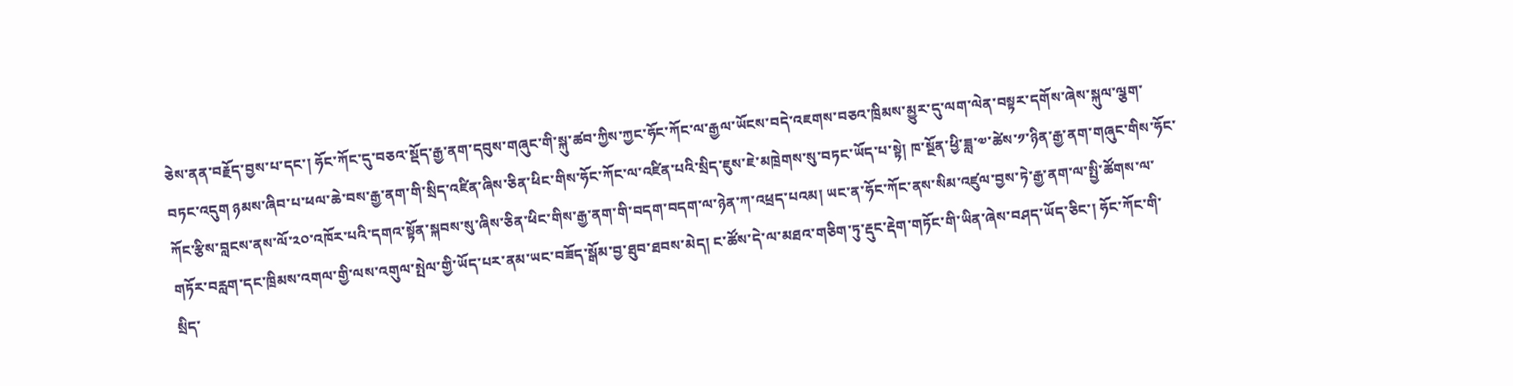ཅེས་ནན་བརྗོད་བྱས་པ་དང་། ཧོང་ཀོང་དུ་བཅའ་སྡོད་རྒྱ་ནག་དབུས་གཞུང་གི་སྐུ་ཚབ་ཀྱིས་ཀྱང་ཧོང་ཀོང་ལ་རྒྱལ་ཡོངས་བདེ་འཇགས་བཅའ་ཁྲིམས་མྱུར་དུ་ལག་ལེན་བསྟར་དགོས་ཞེས་སྐུལ་ལྕག་བཏང་འདུག ཉམས་ཞིབ་པ་ཕལ་ཆེ་བས་རྒྱ་ནག་གི་སྲིད་འཛིན་ཞིས་ཅིན་ཕིང་གིས་ཧོང་ཀོང་ལ་འཛིན་པའི་སྲིད་ཇུས་ཇེ་མཁྲེགས་སུ་བཏང་ཡོད་པ་སྟེ། ཁ་སྔོན་ཕྱི་ཟླ་༧་ཚེས་༡་ཉིན་རྒྱ་ནག་གཞུང་གིས་ཧོང་ཀོང་རྩིས་བླངས་ནས་ལོ་༢༠་འཁོར་པའི་དགའ་སྟོན་སྐབས་སུ་ཞིས་ཅིན་ཕིང་གིས་རྒྱ་ནག་གི་བདག་བདག་ལ་ཉེན་ཀ་འཕྲད་པའམ། ཡང་ན་ཧོང་ཀོང་ནས་སིམ་འཛུལ་བྱས་ཏེ་རྒྱ་ནག་ལ་སྤྱི་ཚོགས་ལ་གཏོར་བརླག་དང་ཁྲིམས་འགལ་གྱི་ལས་འགུལ་སྤེལ་གྱི་ཡོད་པར་ནམ་ཡང་བཟོད་སྒོམ་བྱ་ཐུབ་ཐབས་མེད། ང་ཚོས་དེ་ལ་མཐའ་གཅིག་ཏུ་རྡུང་རྡེག་གཏོང་གི་ཡིན་ཞེས་བཤད་ཡོད་ཅིང་། ཧོང་ཀོང་གི་སྲིད་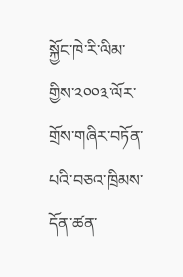སྐྱོང་ཁེ་རི་ལིམ་གྱིས་༢༠༠༣་ལོར་གྲོས་གཞིར་བཏོན་པའི་བཅའ་ཁྲིམས་དོན་ཚན་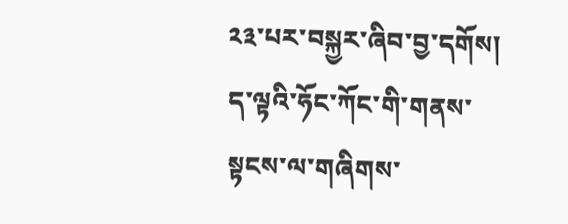༢༣་པར་བསྐྱར་ཞིབ་བྱ་དགོས། ད་ལྟའི་ཧོང་ཀོང་གི་གནས་སྟངས་ལ་གཞིགས་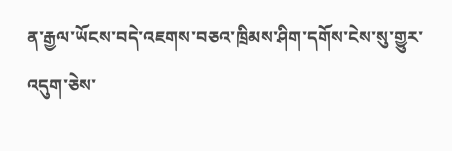ན་རྒྱལ་ཡོངས་བདེ་འཇགས་བཅའ་ཁྲིམས་ཤིག་དགོས་ངེས་སུ་གྱུར་འདུག་ཅེས་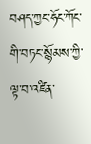བཤད་ཀྱང་ཧོང་ཀོང་གི་བཏང་སྙོམས་ཀྱི་ལྟ་བ་འཛིན་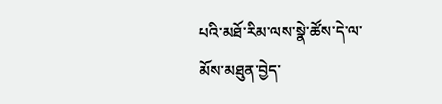པའི་མཐོ་རིམ་ལས་སྣེ་ཚོས་དེ་ལ་མོས་མཐུན་བྱེད་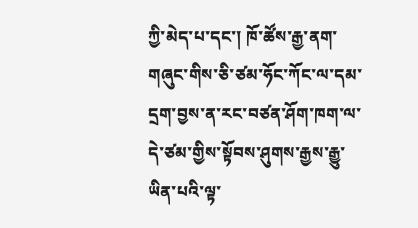ཀྱི་མེད་པ་དང་། ཁོ་ཚོས་རྒྱ་ནག་གཞུང་གིས་ཅི་ཙམ་ཧོང་ཀོང་ལ་དམ་དྲག་བྱས་ན་རང་བཙན་ཤོག་ཁག་ལ་དེ་ཙམ་གྱིས་སྟོབས་ཤུགས་རྒྱས་རྒྱུ་ཡིན་པའི་ལྟ་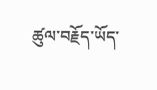ཚུལ་བརྗོད་ཡོད་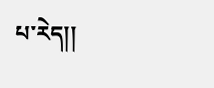པ་རེད།།